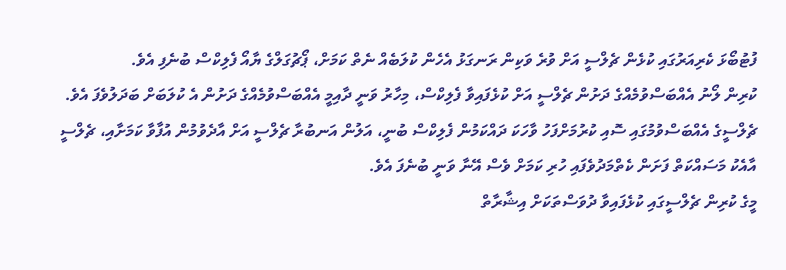ފުޓުބޯޅަ ކެރިއަރުގައި ކުޅެން ޗެލްސީ އަށް ވުރެ ވަކިން ރަނގަޅު އެހެން ކުލަބެއް ނެތް ކަމަށް، ޕޯޗުގަލްގެ ޔާއޯ ފެލިކްސް ބުނެފި އެވެ.
ކުރިން ލޯނު އެއްބަސްވުމެއްގެ ދަށުން ޗެލްސީ އަށް ކުޅެފައިވާ ފެލިކްސް، މިހާރު ވަނީ ދާއިމީ އެއްބަސްވުމެއްގެ ދަށުން އެ ކުލަބަށް ބަދަލުވެފަ އެވެ. ޗެލްސީގެ އެއްބަސްވުމުގައި ސޮއި ކުރުމަށްފަހު ވާހަކަ ދައްކަމުން ފެލިކްސް ބުނީ، އަލުން އަނބުރާ ޗެލްސީ އަށް އާދެވުމުން އުފާވާ ކަމަށާއި، ޗެލްސީ އާއެކު މަސައްކަތް ފަށަން ކެތްމަދުވެފައި ހުރި ކަމަށް ވެސް އޭނާ ވަނީ ބުނެފަ އެވެ.
މީގެ ކުރިން ޗެލްސީގައި ކުޅެފައިވާ ދުވަސްތަކަށް އިޝާރާތް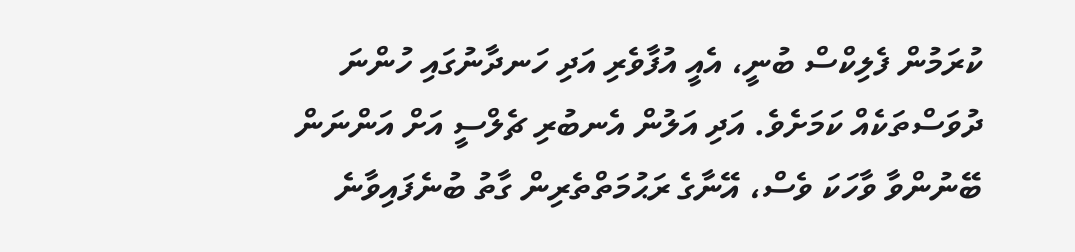ކުރަމުން ފެލިކްސް ބުނީ، އެއީ އުފާވެރި އަދި ހަނދާނުގައި ހުންނަ ދުވަސްތަކެއް ކަމަށެވެ. އަދި އަލުން އެނބުރި ޗެލްސީ އަށް އަންނަން ބޭނުންވާ ވާހަކަ ވެސް، އޭނާގެ ރަޙުމަތްތެރިން ގާތު ބުނެފައިވާނެ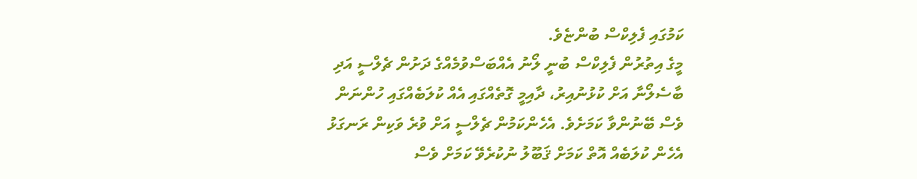ކަމުގައި ފެލިކްސް ބުންޏެވެ.
މީގެ އިތުރުން ފެލިކްސް ބުނީ ލޯނު އެއްބަސްވުމެއްގެ ދަށުން ޗެލްސީ އަދި ބާސެލޯނާ އަށް ކުޅުނުއިރު، ދާއިމީ ގޮތެއްގައި އެއް ކުލަބެއްގައި ހުންނަން ވެސް ބޭނުންވާ ކަމަށެވެ. އެހެންކަމުން ޗެލްސީ އަށް ވުރެ ވަކިން ރަނގަޅު އެހެން ކުލަބެއް އޮތް ކަމަށް ޤަބޫލު ނުކުރެވޭ ކަމަށް ވެސް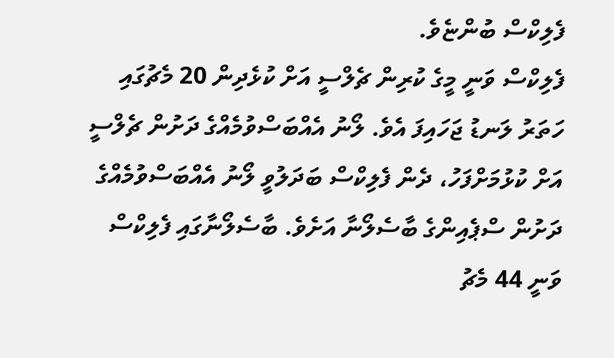ފެލިކްސް ބުންޏެވެ.
ފެލިކްސް ވަނީ މީގެ ކުރިން ޗެލްސީ އަށް ކުޅެދިން 20 މެޗުގައި ހަތަރު ލަނޑު ޖަހައިފަ އެވެ. ލޯނު އެއްބަސްވުމެއްގެ ދަށުން ޗެލްސީ އަށް ކުޅުމަށްފަހު، ދެން ފެލިކްސް ބަދަލުވީ ލޯނު އެއްބަސްވުމެއްގެ ދަށުން ސްޕެއިންގެ ބާސެލޯނާ އަށެވެ. ބާސެލޯނާގައި ފެލިކްސް ވަނީ 44 މެޗު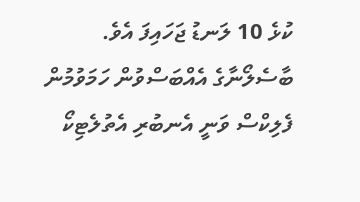ކުޅެ 10 ލަނޑު ޖަހައިފަ އެވެ. ބާސެލޯނާގެ އެއްބަސްވުން ހަމަވުމުން ފެލިކްސް ވަނީ އެނބުރި އެތުލެޓިކޯ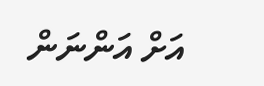އަށް އަންނަން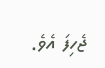ޖެހިފަ އެވެ.